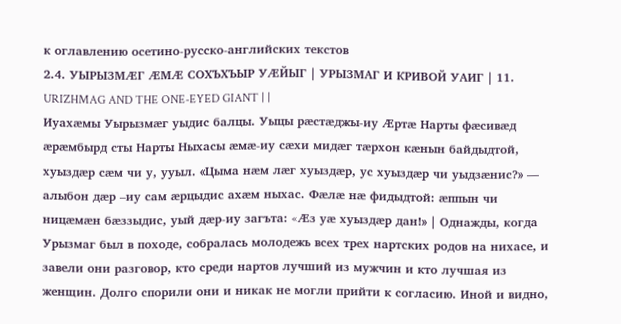к оглавлению осетино-русско-английских текстов
2.4. УЫРЫЗМÆГ ÆМÆ СОХЪХЪЫР УÆЙЫГ | УРЫЗМАГ И КРИВОЙ УАИГ | 11. URIZHMAG AND THE ONE-EYED GIANT | |
Иуахæмы Уырызмæг уыдис балцы. Уыцы рæстæджы-иу Æртæ Нарты фæсивæд æрæмбырд сты Нарты Ныхасы æмæ-иу сæхи мидæг тæрхон кæнын байдыдтой, хуыздæр сæм чи у, ууыл. «Цыма нæм лæг хуыздæр, ус хуыздæр чи уыдзæнис?» — алыбон дæр –иу сам æрцыдис ахæм ныхас. Фæлæ нæ фидыдтой: æппын чи ницæмæн бæззыдис, уый дæр-иу загъта: «Æз уæ хуыздæр дан!» | Однажды, когда Урызмаг был в походе, собралась молодежь всех трех нартских родов на нихасе, и завели они разговор, кто среди нартов лучший из мужчин и кто лучшая из женщин. Долго спорили они и никак не могли прийти к согласию. Иной и видно,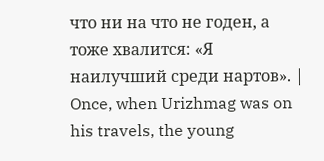что ни на что не годен, а тоже хвалится: «Я наилучший среди нартов». | Once, when Urizhmag was on his travels, the young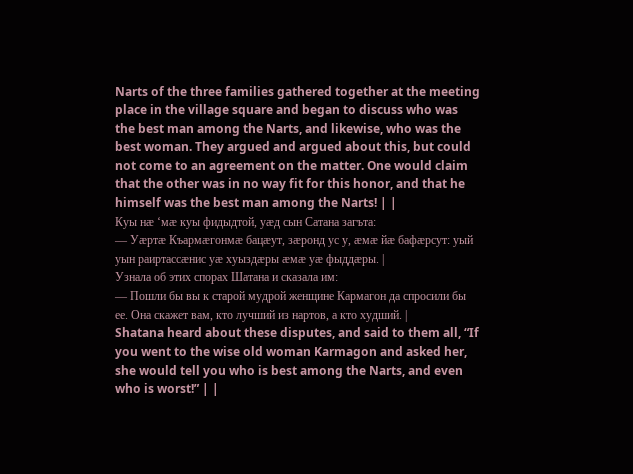Narts of the three families gathered together at the meeting place in the village square and began to discuss who was the best man among the Narts, and likewise, who was the best woman. They argued and argued about this, but could not come to an agreement on the matter. One would claim that the other was in no way fit for this honor, and that he himself was the best man among the Narts! | |
Куы нæ ‘мæ куы фидыдтой, уæд сын Сатана загъта:
— Уæртæ Къармæгонмæ бацæут, зæронд ус у, æмæ йæ бафæрсут: уый уын раиртассæнис уæ хуыздæры æмæ уæ фыддæры. |
Узнала об этих спорах Шатана и сказала им:
— Пошли бы вы к старой мудрой женщине Кармагон да спросили бы ее. Она скажет вам, кто лучший из нартов, а кто худший. |
Shatana heard about these disputes, and said to them all, “If you went to the wise old woman Karmagon and asked her, she would tell you who is best among the Narts, and even who is worst!” | |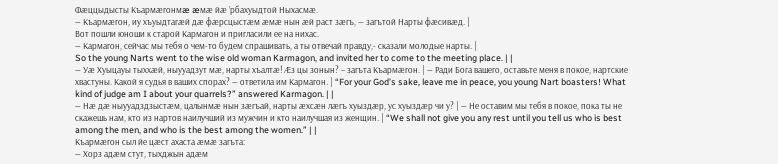Фæццыдысты Къармæгонмæ æмæ йæ ’рбахуыдтой Ныхасмæ.
— Къармæгон, иу хъуыдтагæй дæ фæрсцыстæм æмæ нын æй раст зæгъ, — загътой Нарты фæсивæд. |
Вот пошли юноши к старой Кармагон и пригласили ее на нихас.
— Кармагон, сейчас мы тебя о чем-то будем спрашивать, а ты отвечай правду,- сказали молодые нарты. |
So the young Narts went to the wise old woman Karmagon, and invited her to come to the meeting place. | |
— Уæ Хуыцауы тыххæй, ныууадзут мæ, нарты хъалтæ! Æз цы зонын? – загъта Къармæгон. | — Ради Бога вашего, оставьте меня в покое, нартские хвастуны. Какой я судья в ваших спорах? — ответила им Кармагон. | “For your God’s sake, leave me in peace, you young Nart boasters! What kind of judge am I about your quarrels?” answered Karmagon. | |
— Нæ дæ ныууадздзыстæм, цалынмæ нын зæгъай, нарты æхсæн лæгъ хуыздæр, ус хуыздæр чи у? | — Не оставим мы тебя в покое, пока ты не скажешь нам, кто из нартов наилучший из мужчин и кто наилучшая из женщин. | “We shall not give you any rest until you tell us who is best among the men, and who is the best among the women.” | |
Къармæгон сыл йе цæст ахаста æмæ загъта:
— Хорз адæм стут, тыхджын адæм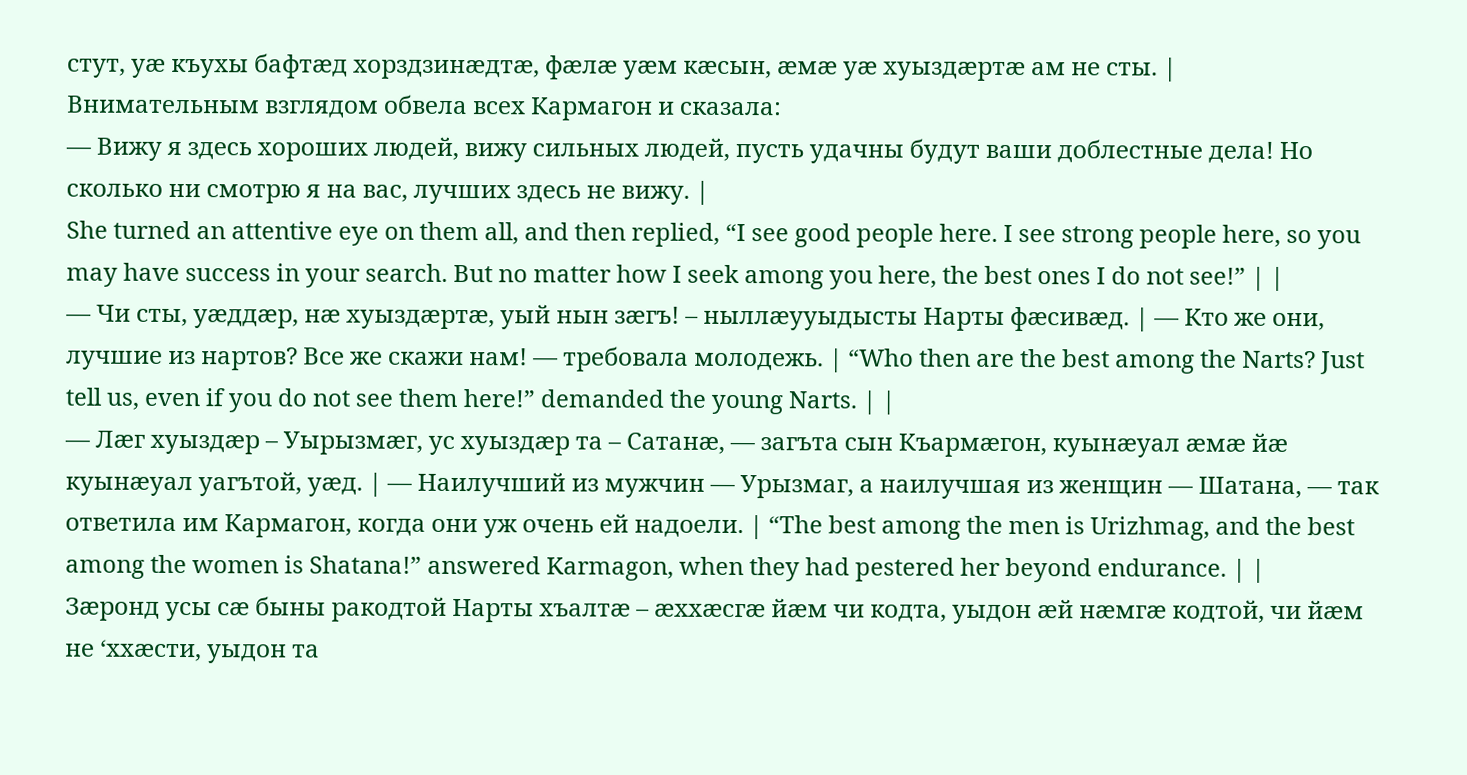стут, уæ къухы бафтæд хорздзинæдтæ, фæлæ уæм кæсын, æмæ уæ хуыздæртæ ам не сты. |
Внимательным взглядом обвела всех Кармагон и сказала:
— Вижу я здесь хороших людей, вижу сильных людей, пусть удачны будут ваши доблестные дела! Но сколько ни смотрю я на вас, лучших здесь не вижу. |
She turned an attentive eye on them all, and then replied, “I see good people here. I see strong people here, so you may have success in your search. But no matter how I seek among you here, the best ones I do not see!” | |
— Чи сты, уæддæр, нæ хуыздæртæ, уый нын зæгъ! – ныллæууыдысты Нарты фæсивæд. | — Кто же они, лучшие из нартов? Все же скажи нам! — требовала молодежь. | “Who then are the best among the Narts? Just tell us, even if you do not see them here!” demanded the young Narts. | |
— Лæг хуыздæр – Уырызмæг, ус хуыздæр та – Сатанæ, — загъта сын Къармæгон, куынæуал æмæ йæ куынæуал уагътой, уæд. | — Наилучший из мужчин — Урызмаг, а наилучшая из женщин — Шатана, — так ответила им Кармагон, когда они уж очень ей надоели. | “The best among the men is Urizhmag, and the best among the women is Shatana!” answered Karmagon, when they had pestered her beyond endurance. | |
Зæронд усы сæ быны ракодтой Нарты хъалтæ – æххæсгæ йӕм чи кодта, уыдон ӕй нӕмгӕ кодтой, чи йӕм не ‘ххӕсти, уыдон та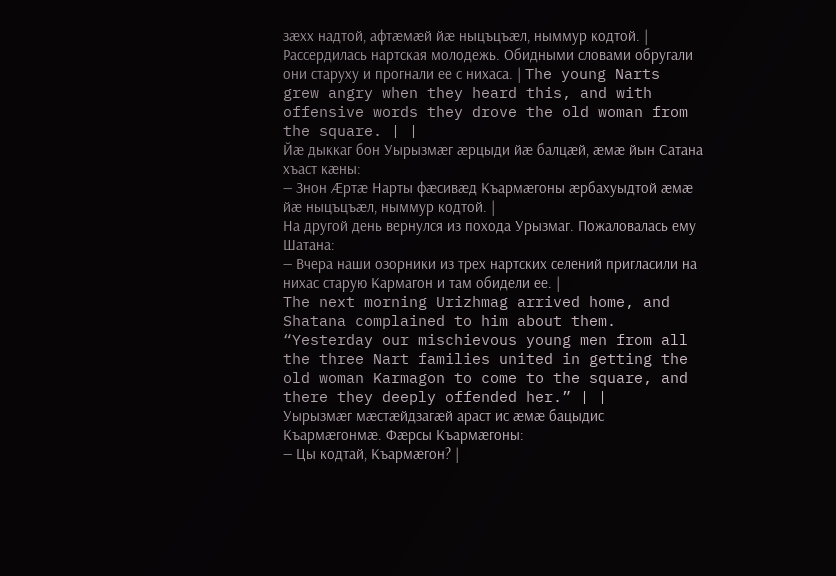зӕхх надтой, афтӕмӕй йӕ ныцъцъӕл, ныммур кодтой. | Рассердилась нартская молодежь. Обидными словами обругали они старуху и прогнали ее с нихаса. | The young Narts grew angry when they heard this, and with offensive words they drove the old woman from the square. | |
Йӕ дыккаг бон Уырызмӕг ӕрцыди йӕ балцӕй, ӕмӕ йын Сатана хъаст кӕны:
— Знон Ӕртӕ Нарты фӕсивӕд Къармӕгоны ӕрбахуыдтой ӕмӕ йӕ ныцъцъӕл, ныммур кодтой. |
На другой день вернулся из похода Урызмаг. Пожаловалась ему Шатана:
— Вчера наши озорники из трех нартских селений пригласили на нихас старую Кармагон и там обидели ее. |
The next morning Urizhmag arrived home, and Shatana complained to him about them. “Yesterday our mischievous young men from all the three Nart families united in getting the old woman Karmagon to come to the square, and there they deeply offended her.” | |
Уырызмӕг мӕстӕйдзагӕй араст ис ӕмӕ бацыдис Къармӕгонмӕ. Фӕрсы Къармӕгоны:
— Цы кодтай, Къармӕгон? |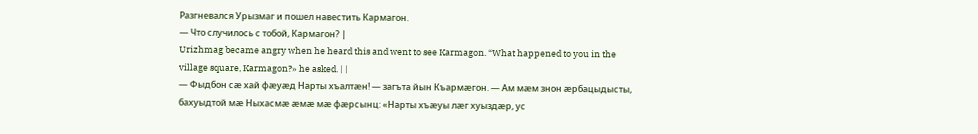Разгневался Урызмаг и пошел навестить Кармагон.
— Что случилось с тобой, Кармагон? |
Urizhmag became angry when he heard this and went to see Karmagon. “What happened to you in the village square, Karmagon?» he asked. | |
— Фыдбон сӕ хай фӕуӕд Нарты хъалтӕн! — загъта йын Къармӕгон. — Ам мӕм знон ӕрбацыдысты, бахуыдтой мӕ Ныхасмӕ ӕмӕ мӕ фӕрсынц: «Нарты хъӕуы лӕг хуыздӕр, ус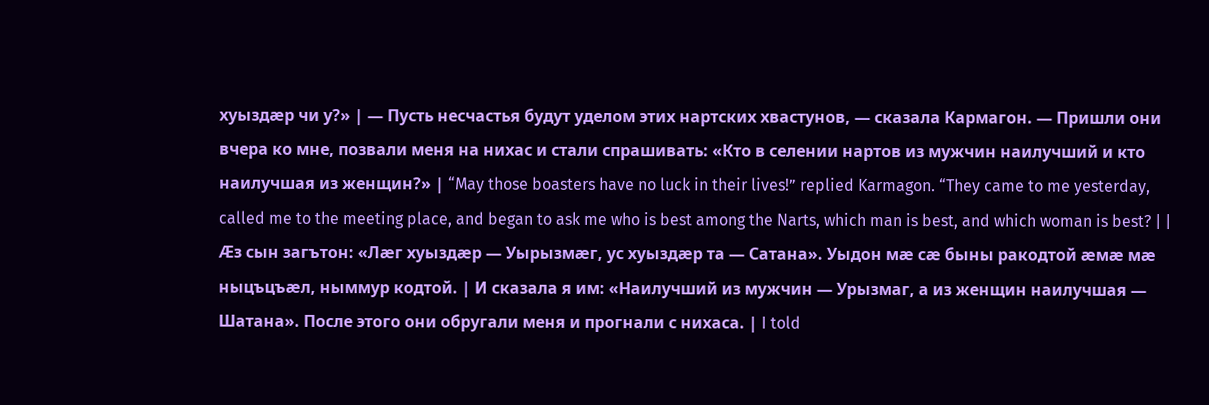хуыздӕр чи у?» | — Пусть несчастья будут уделом этих нартских хвастунов, — сказала Кармагон. — Пришли они вчера ко мне, позвали меня на нихас и стали спрашивать: «Кто в селении нартов из мужчин наилучший и кто наилучшая из женщин?» | “May those boasters have no luck in their lives!” replied Karmagon. “They came to me yesterday, called me to the meeting place, and began to ask me who is best among the Narts, which man is best, and which woman is best? | |
Ӕз сын загътон: «Лӕг хуыздӕр — Уырызмӕг, ус хуыздӕр та — Сатана». Уыдон мӕ сӕ быны ракодтой ӕмӕ мӕ ныцъцъӕл, ныммур кодтой. | И сказала я им: «Наилучший из мужчин — Урызмаг, а из женщин наилучшая — Шатана». После этого они обругали меня и прогнали с нихаса. | I told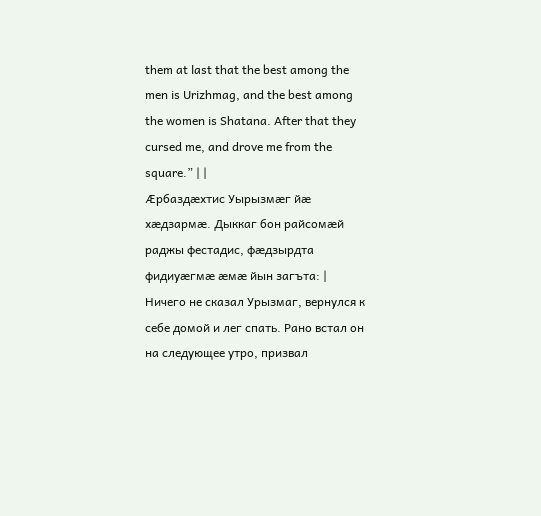them at last that the best among the men is Urizhmag, and the best among the women is Shatana. After that they cursed me, and drove me from the square.” | |
Ӕрбаздӕхтис Уырызмӕг йӕ хӕдзармӕ. Дыккаг бон райсомӕй раджы фестадис, фӕдзырдта фидиуӕгмӕ ӕмӕ йын загъта: | Ничего не сказал Урызмаг, вернулся к себе домой и лег спать. Рано встал он на следующее утро, призвал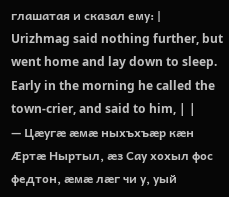глашатая и сказал ему: | Urizhmag said nothing further, but went home and lay down to sleep. Early in the morning he called the town-crier, and said to him, | |
— Цӕугӕ ӕмӕ ныхъхъӕр кӕн Ӕртӕ Ныртыл, ӕз Сау хохыл фос федтон, ӕмӕ лӕг чи у, уый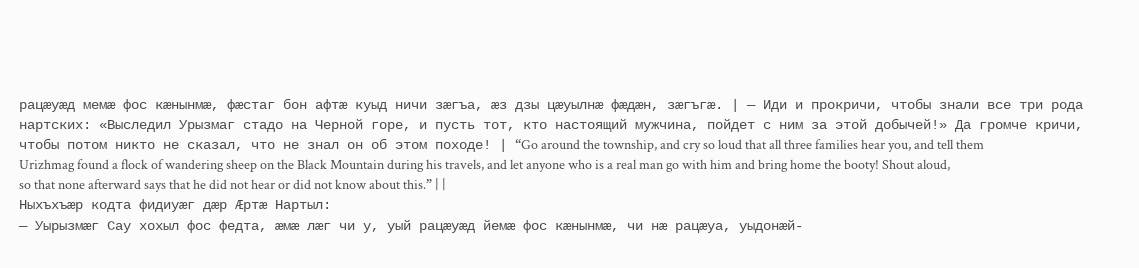рацӕуӕд мемӕ фос кӕнынмӕ, фӕстаг бон афтæ куыд ничи зӕгъа, ӕз дзы цӕуылнӕ фӕдӕн, зӕгъгӕ. | — Иди и прокричи, чтобы знали все три рода нартских: «Выследил Урызмаг стадо на Черной горе, и пусть тот, кто настоящий мужчина, пойдет с ним за этой добычей!» Да громче кричи, чтобы потом никто не сказал, что не знал он об этом походе! | “Go around the township, and cry so loud that all three families hear you, and tell them Urizhmag found a flock of wandering sheep on the Black Mountain during his travels, and let anyone who is a real man go with him and bring home the booty! Shout aloud, so that none afterward says that he did not hear or did not know about this.” | |
Ныхъхъӕр кодта фидиуӕг дӕр Ӕртӕ Нартыл:
— Уырызмӕг Сау хохыл фос федта, ӕмӕ лӕг чи у, уый рацӕуӕд йемӕ фос кӕнынмӕ, чи нӕ рацӕуа, уыдонӕй-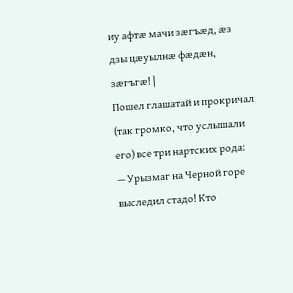иу афтӕ мачи зӕгъӕд, ӕз дзы цӕуылнӕ фӕдӕн, зӕгъгӕ! |
Пошел глашатай и прокричал (так громко, что услышали его) все три нартских рода:
— Урызмаг на Черной горе выследил стадо! Кто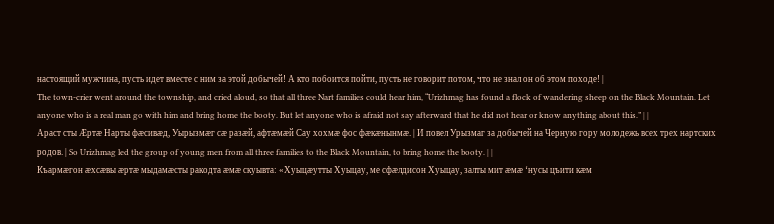настоящий мужчина, пусть идет вместе с ним за этой добычей! А кто побоится пойти, пусть не говорит потом, что не знал он об этом походе! |
The town-crier went around the township, and cried aloud, so that all three Nart families could hear him, “Urizhmag has found a flock of wandering sheep on the Black Mountain. Let anyone who is a real man go with him and bring home the booty. But let anyone who is afraid not say afterward that he did not hear or know anything about this.” | |
Араст сты Ӕртӕ Нарты фӕсивӕд, Уырызмӕг сӕ разӕй, афтӕмӕй Сау хохмӕ фос фӕкӕнынмӕ. | И повел Урызмаг за добычей на Черную гору молодежь всех трех нартских родов. | So Urizhmag led the group of young men from all three families to the Black Mountain, to bring home the booty. | |
Къармӕгон ӕхсӕвы ӕртӕ мыдамӕсты ракодта ӕмӕ скуывта: «Хуыцӕутты Хуыцау, ме сфӕлдисон Хуыцау, залты мит ӕмӕ ‘нусы цъити кӕм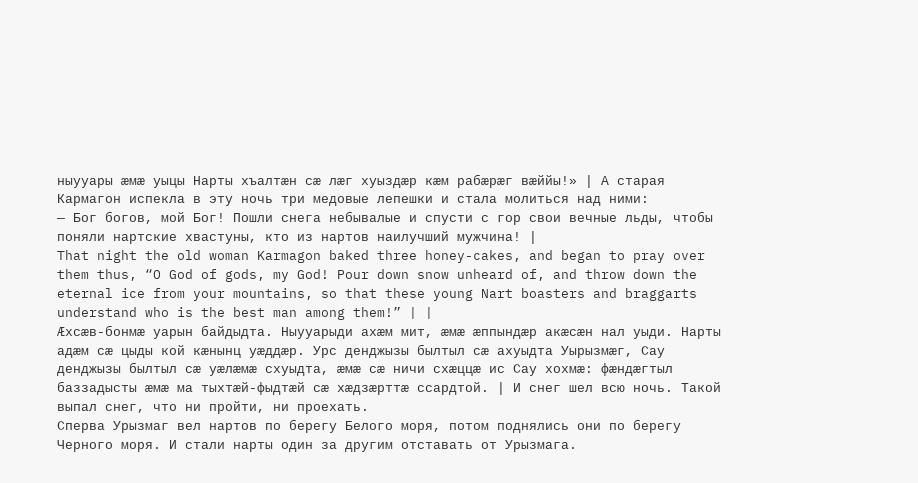ныууары ӕмӕ уыцы Нарты хъалтӕн сӕ лӕг хуыздӕр кӕм рабӕрӕг вӕййы!» | А старая Кармагон испекла в эту ночь три медовые лепешки и стала молиться над ними:
— Бог богов, мой Бог! Пошли снега небывалые и спусти с гор свои вечные льды, чтобы поняли нартские хвастуны, кто из нартов наилучший мужчина! |
That night the old woman Karmagon baked three honey-cakes, and began to pray over them thus, “O God of gods, my God! Pour down snow unheard of, and throw down the eternal ice from your mountains, so that these young Nart boasters and braggarts understand who is the best man among them!” | |
Ӕхсӕв-бонмӕ уарын байдыдта. Ныууарыди ахӕм мит, ӕмӕ ӕппындӕр акӕсӕн нал уыди. Нарты адӕм сӕ цыды кой кӕнынц уӕддӕр. Урс денджызы былтыл сӕ ахуыдта Уырызмӕг, Сау денджызы былтыл сӕ уӕлӕмӕ схуыдта, ӕмӕ сӕ ничи схӕццӕ ис Сау хохмӕ: фӕндӕгтыл баззадысты ӕмӕ ма тыхтӕй-фыдтӕй сӕ хӕдзӕрттӕ ссардтой. | И снег шел всю ночь. Такой выпал снег, что ни пройти, ни проехать.
Сперва Урызмаг вел нартов по берегу Белого моря, потом поднялись они по берегу Черного моря. И стали нарты один за другим отставать от Урызмага.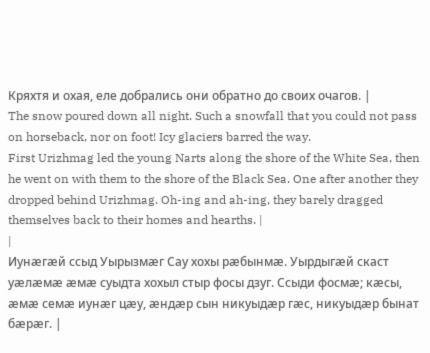Кряхтя и охая, еле добрались они обратно до своих очагов. |
The snow poured down all night. Such a snowfall that you could not pass on horseback, nor on foot! Icy glaciers barred the way.
First Urizhmag led the young Narts along the shore of the White Sea, then he went on with them to the shore of the Black Sea. One after another they dropped behind Urizhmag. Oh-ing and ah-ing, they barely dragged themselves back to their homes and hearths. |
|
Иунӕгӕй ссыд Уырызмӕг Сау хохы рӕбынмӕ. Уырдыгӕй скаст уӕлӕмӕ ӕмӕ суыдта хохыл стыр фосы дзуг. Ссыди фосмӕ; кӕсы, ӕмӕ семӕ иунӕг цӕу, ӕндӕр сын никуыдӕр гӕс, никуыдӕр бынат бӕрӕг. |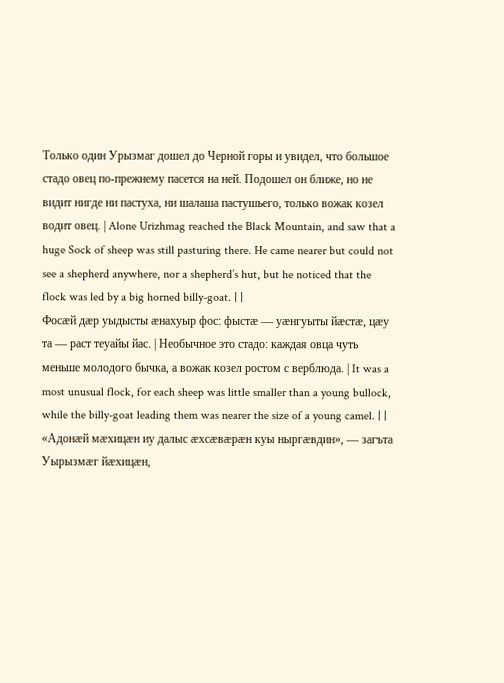Только один Урызмаг дошел до Черной горы и увидел, что большое стадо овец по-прежнему пасется на ней. Подошел он ближе, но не видит нигде ни пастуха, ни шалаша пастушьего, только вожак козел водит овец. | Alone Urizhmag reached the Black Mountain, and saw that a huge Sock of sheep was still pasturing there. He came nearer but could not see a shepherd anywhere, nor a shepherd’s hut, but he noticed that the flock was led by a big horned billy-goat. | |
Фосӕй дӕр уыдысты ӕнахуыр фос: фыстӕ — уӕнгуыты йӕстӕ, цӕу та — раст теуайы йас. | Необычное это стадо: каждая овца чуть меньше молодого бычка, а вожак козел ростом с верблюда. | It was a most unusual flock, for each sheep was little smaller than a young bullock, while the billy-goat leading them was nearer the size of a young camel. | |
«Адонӕй мӕхицӕн иу далыс ӕхсӕвӕрӕн куы ныргӕвдин», — загъта Уырызмӕг йӕхицӕн,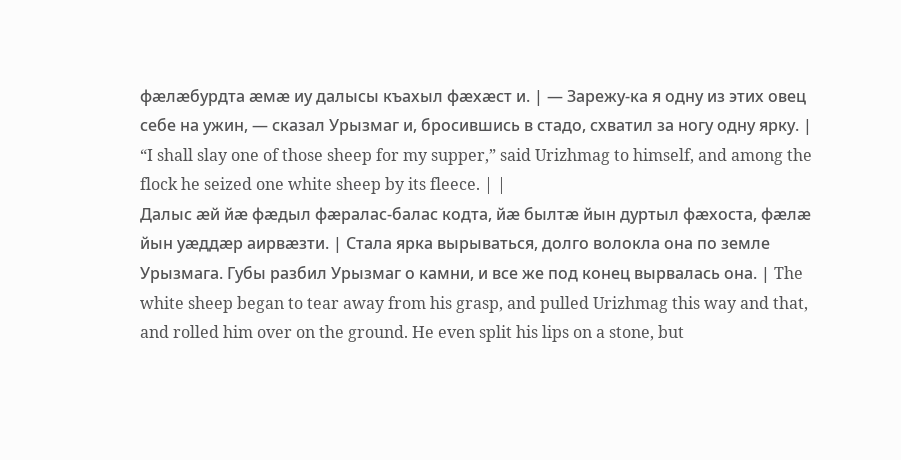фӕлӕбурдта ӕмӕ иу далысы къахыл фӕхӕст и. | — Зарежу-ка я одну из этих овец себе на ужин, — сказал Урызмаг и, бросившись в стадо, схватил за ногу одну ярку. | “I shall slay one of those sheep for my supper,” said Urizhmag to himself, and among the flock he seized one white sheep by its fleece. | |
Далыс ӕй йӕ фӕдыл фӕралас-балас кодта, йӕ былтӕ йын дуртыл фӕхоста, фæлæ йын уӕддӕр аирвӕзти. | Стала ярка вырываться, долго волокла она по земле Урызмага. Губы разбил Урызмаг о камни, и все же под конец вырвалась она. | The white sheep began to tear away from his grasp, and pulled Urizhmag this way and that, and rolled him over on the ground. He even split his lips on a stone, but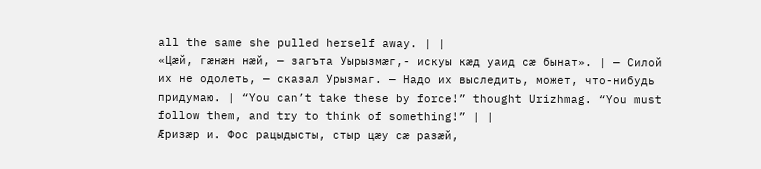all the same she pulled herself away. | |
«Цӕй, гӕнӕн нӕй, — загъта Уырызмӕг,- искуы кӕд уаид сӕ бынат». | — Силой их не одолеть, — сказал Урызмаг. — Надо их выследить, может, что-нибудь придумаю. | “You can’t take these by force!” thought Urizhmag. “You must follow them, and try to think of something!” | |
Ӕризӕр и. Фос рацыдысты, стыр цӕу сӕ разӕй,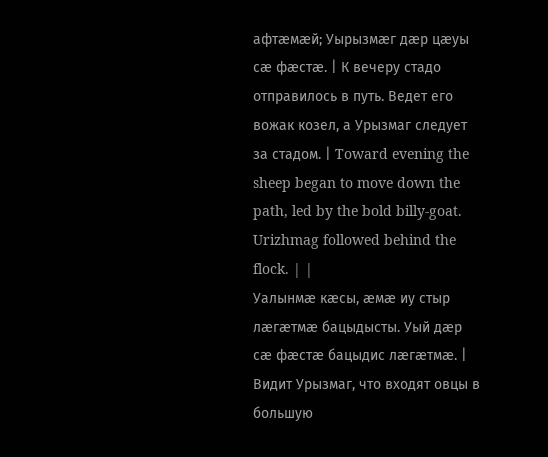афтӕмӕй; Уырызмӕг дӕр цӕуы сӕ фӕстӕ. | К вечеру стадо отправилось в путь. Ведет его вожак козел, а Урызмаг следует за стадом. | Toward evening the sheep began to move down the path, led by the bold billy-goat. Urizhmag followed behind the flock. | |
Уалынмӕ кӕсы, ӕмӕ иу стыр лӕгӕтмӕ бацыдысты. Уый дӕр сӕ фӕстӕ бацыдис лӕгӕтмӕ. | Видит Урызмаг, что входят овцы в большую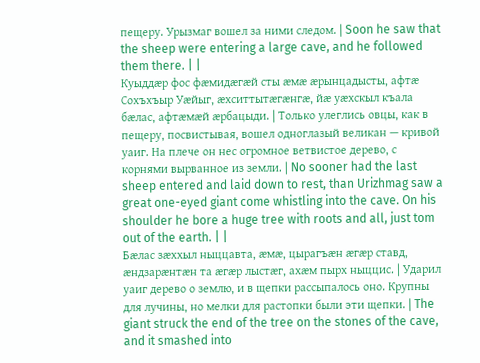пещеру. Урызмаг вошел за ними следом. | Soon he saw that the sheep were entering a large cave, and he followed them there. | |
Куыддӕр фос фӕмидӕгӕй сты ӕмӕ ӕрынцадысты, афтӕ Сохъхъыр Уӕйыг, ӕхситтытӕгӕнгӕ, йӕ уӕхскыл къала бӕлас, афтӕмӕй ӕрбацыди. | Только улеглись овцы, как в пещеру, посвистывая, вошел одноглазый великан — кривой уаиг. На плече он нес огромное ветвистое дерево, с корнями вырванное из земли. | No sooner had the last sheep entered and laid down to rest, than Urizhmag saw a great one-eyed giant come whistling into the cave. On his shoulder he bore a huge tree with roots and all, just tom out of the earth. | |
Бӕлас зӕххыл ныццавта, ӕмӕ, цырагъӕн ӕгӕр ставд, ӕндзарӕнтӕн та ӕгӕр лыстӕг, ахӕм пырх ныццис. | Ударил уаиг дерево о землю, и в щепки рассыпалось оно. Крупны для лучины, но мелки для растопки были эти щепки. | The giant struck the end of the tree on the stones of the cave, and it smashed into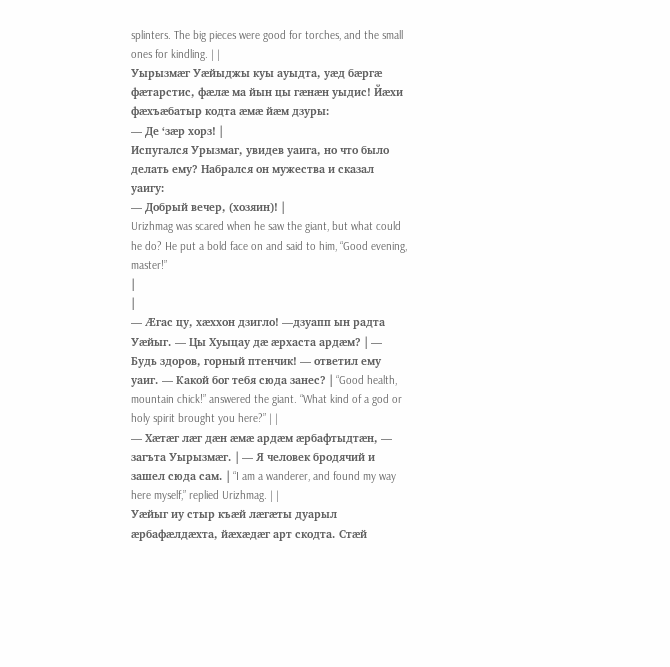splinters. The big pieces were good for torches, and the small ones for kindling. | |
Уырызмӕг Уӕйыджы куы ауыдта, уӕд бӕргӕ фӕтарстис, фӕлӕ ма йын цы гæнæн уыдис! Йӕхи фӕхъӕбатыр кодта ӕмӕ йӕм дзуры:
— Де ‘зӕр хорз! |
Испугался Урызмаг, увидев уаига, но что было делать ему? Набрался он мужества и сказал уаигу:
— Добрый вечер, (хозяин)! |
Urizhmag was scared when he saw the giant, but what could he do? He put a bold face on and said to him, “Good evening, master!”
|
|
— Ӕгас цу, хӕххон дзигло! —дзуапп ын радта Уӕйыг. — Цы Хуыцау дӕ ӕрхаста ардӕм? | — Будь здоров, горный птенчик! — ответил ему уаиг. — Какой бог тебя сюда занес? | “Good health, mountain chick!” answered the giant. “What kind of a god or holy spirit brought you here?” | |
— Хӕтӕг лӕг дӕн ӕмӕ ардӕм ӕрбафтыдтӕн, — загъта Уырызмӕг. | — Я человек бродячий и зашел сюда сам. | “I am a wanderer, and found my way here myself,” replied Urizhmag. | |
Уӕйыг иу стыр къӕй лӕгӕты дуарыл ӕрбафӕлдӕхта, йӕхӕдӕг арт скодта. Стӕй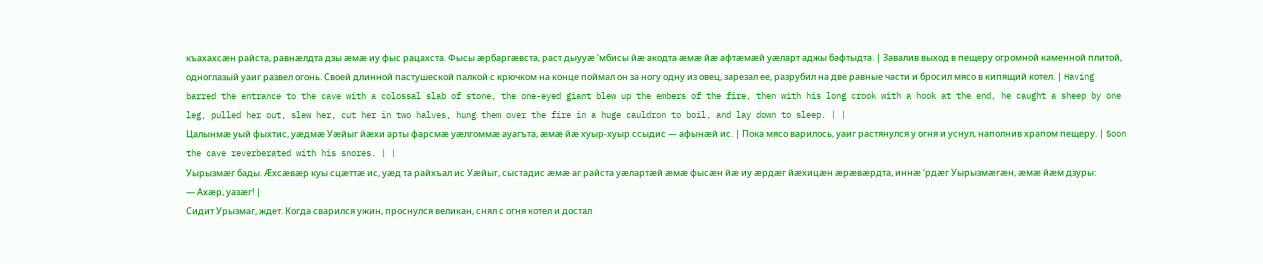къахахсӕн райста, равнӕлдта дзы ӕмӕ иу фыс рацахста. Фысы ӕрбаргӕвста, раст дыууӕ ‘мбисы йӕ акодта ӕмӕ йӕ афтӕмӕй уӕларт аджы бафтыдта. | Завалив выход в пещеру огромной каменной плитой, одноглазый уаиг развел огонь. Своей длинной пастушеской палкой с крючком на конце поймал он за ногу одну из овец, зарезал ее, разрубил на две равные части и бросил мясо в кипящий котел. | Having barred the entrance to the cave with a colossal slab of stone, the one-eyed giant blew up the embers of the fire, then with his long crook with a hook at the end, he caught a sheep by one leg, pulled her out, slew her, cut her in two halves, hung them over the fire in a huge cauldron to boil, and lay down to sleep. | |
Цалынмӕ уый фыхтис, уӕдмӕ Уӕйыг йӕхи арты фарсмӕ уӕлгоммӕ ауагъта, ӕмӕ йӕ хуыр-хуыр ссыдис — афынӕй ис. | Пока мясо варилось, уаиг растянулся у огня и уснул, наполнив храпом пещеру. | Soon the cave reverberated with his snores. | |
Уырызмӕг бады. Ӕхсӕвӕр куы сцӕттӕ ис, уӕд та райхъал ис Уӕйыг, сыстадис ӕмӕ аг райста уӕлартӕй ӕмӕ фысӕн йӕ иу ӕрдӕг йӕхицӕн ӕрӕвӕрдта, иннӕ ‘рдӕг Уырызмӕгӕн, ӕмӕ йӕм дзуры:
— Ахӕр, уазӕг! |
Сидит Урызмаг, ждет. Когда сварился ужин, проснулся великан, снял с огня котел и достал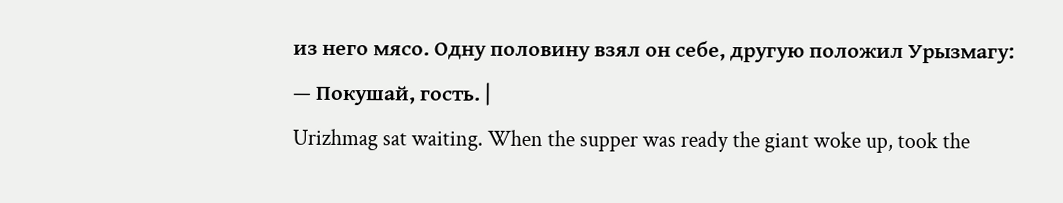из него мясо. Одну половину взял он себе, другую положил Урызмагу:
— Покушай, гость. |
Urizhmag sat waiting. When the supper was ready the giant woke up, took the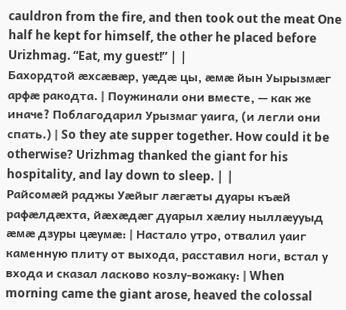cauldron from the fire, and then took out the meat One half he kept for himself, the other he placed before Urizhmag. “Eat, my guest!” | |
Бахордтой ӕхсӕвӕр, уӕдӕ цы, ӕмӕ йын Уырызмӕг арфӕ ракодта. | Поужинали они вместе, — как же иначе? Поблагодарил Урызмаг уаига, (и легли они спать.) | So they ate supper together. How could it be otherwise? Urizhmag thanked the giant for his hospitality, and lay down to sleep. | |
Райсомӕй раджы Уӕйыг лӕгӕты дуары къӕй рафӕлдӕхта, йӕхӕдӕг дуарыл хӕлиу ныллӕууыд ӕмӕ дзуры цӕумӕ: | Настало утро, отвалил уаиг каменную плиту от выхода, расставил ноги, встал у входа и сказал ласково козлу-вожаку: | When morning came the giant arose, heaved the colossal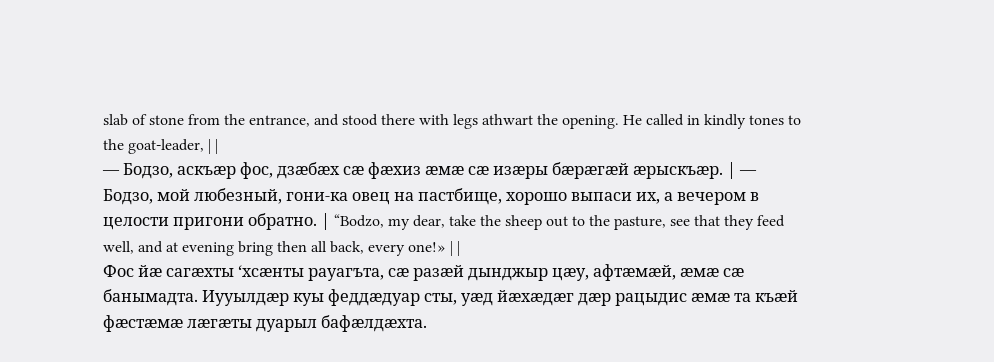slab of stone from the entrance, and stood there with legs athwart the opening. He called in kindly tones to the goat-leader, | |
— Бодзо, аскъӕр фос, дзӕбӕх сӕ фӕхиз ӕмӕ сӕ изӕры бӕрӕгӕй ӕрыскъӕр. | — Бодзо, мой любезный, гони-ка овец на пастбище, хорошо выпаси их, а вечером в целости пригони обратно. | “Bodzo, my dear, take the sheep out to the pasture, see that they feed well, and at evening bring then all back, every one!» | |
Фос йӕ сагӕхты ‘хсӕнты рауагъта, сӕ разӕй дынджыр цӕу, афтӕмӕй, ӕмӕ сӕ банымадта. Иууылдӕр куы феддӕдуар сты, уӕд йӕхӕдӕг дӕр рацыдис ӕмӕ та къӕй фӕстӕмӕ лӕгӕты дуарыл бафӕлдӕхта.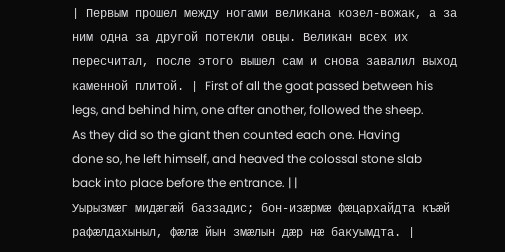| Первым прошел между ногами великана козел-вожак, а за ним одна за другой потекли овцы. Великан всех их пересчитал, после этого вышел сам и снова завалил выход каменной плитой. | First of all the goat passed between his legs, and behind him, one after another, followed the sheep. As they did so the giant then counted each one. Having done so, he left himself, and heaved the colossal stone slab back into place before the entrance. | |
Уырызмӕг мидӕгӕй баззадис; бон-изӕрмӕ фӕцархайдта къӕй рафӕлдахыныл, фӕлӕ йын змӕлын дӕр нӕ бакуымдта. |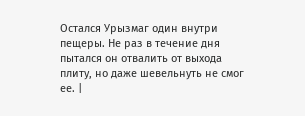Остался Урызмаг один внутри пещеры. Не раз в течение дня пытался он отвалить от выхода плиту, но даже шевельнуть не смог ее. |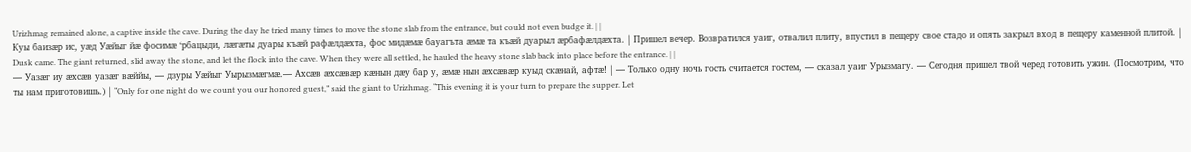Urizhmag remained alone, a captive inside the cave. During the day he tried many times to move the stone slab from the entrance, but could not even budge it. | |
Куы баизӕр ис, уӕд Уӕйыг йӕ фосимӕ ‘рбацыди, лӕгӕты дуары къӕй рафӕлдӕхта, фос мидӕмӕ бауагъта ӕмӕ та къӕй дуарыл ӕрбафӕлдӕхта. | Пришел вечер. Возвратился уаиг, отвалил плиту, впустил в пещеру свое стадо и опять закрыл вход в пещеру каменной плитой. | Dusk came. The giant returned, slid away the stone, and let the flock into the cave. When they were all settled, he hauled the heavy stone slab back into place before the entrance. | |
— Уазӕг иу ӕхсӕв уазӕг вӕййы, — дзуры Уӕйыг Уырызмӕгмӕ.— Ахсӕв ӕхсӕвӕр кæнын дӕу бар у, ӕмӕ нын ӕхсӕвӕр куыд скӕнай, афтӕ! | — Только одну ночь гость считается гостем, — сказал уаиг Урызмагу. — Сегодня пришел твой черед готовить ужин. (Посмотрим, что ты нам приготовишь.) | “Only for one night do we count you our honored guest,” said the giant to Urizhmag. “This evening it is your turn to prepare the supper. Let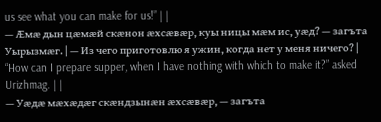us see what you can make for us!” | |
— Ӕмӕ дын цӕмӕй скӕнон ӕхсӕвӕр, куы ницы мӕм ис, уӕд? — загъта Уырызмӕг. | — Из чего приготовлю я ужин, когда нет у меня ничего? | “How can I prepare supper, when I have nothing with which to make it?” asked Urizhmag. | |
— Уӕдӕ мӕхӕдӕг скӕндзынӕн ӕхсӕвӕр, — загъта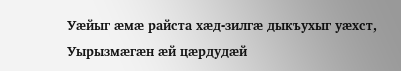Уӕйыг ӕмӕ райста хӕд-зилгӕ дыкъухыг уӕхст, Уырызмӕгӕн ӕй цӕрдудӕй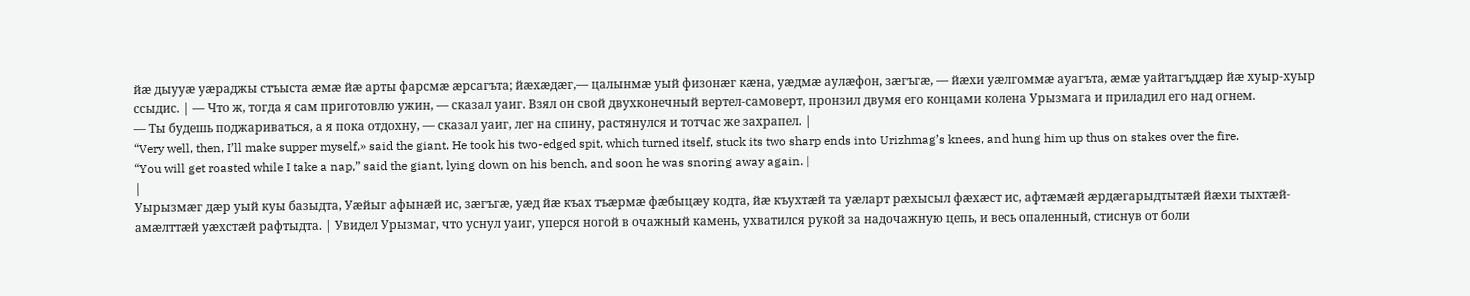йӕ дыууӕ уӕраджы стъыста ӕмӕ йӕ арты фарсмӕ ӕрсагъта; йӕхӕдӕг,— цалынмӕ уый физонӕг кӕна, уӕдмӕ аулӕфон, зӕгъгӕ, — йӕхи уӕлгоммӕ ауагъта, ӕмӕ уайтагъддӕр йӕ хуыр-хуыр ссыдис. | — Что ж, тогда я сам приготовлю ужин, — сказал уаиг. Взял он свой двухконечный вертел-самоверт, пронзил двумя его концами колена Урызмага и приладил его над огнем.
— Ты будешь поджариваться, а я пока отдохну, — сказал уаиг, лег на спину, растянулся и тотчас же захрапел. |
“Very well, then, I’ll make supper myself,» said the giant. He took his two-edged spit, which turned itself, stuck its two sharp ends into Urizhmag’s knees, and hung him up thus on stakes over the fire.
“You will get roasted while I take a nap,” said the giant, lying down on his bench, and soon he was snoring away again. |
|
Уырызмӕг дӕр уый куы базыдта, Уӕйыг афынӕй ис, зӕгъгӕ, уӕд йӕ къах тъӕрмӕ фӕбыцӕу кодта, йӕ къухтӕй та уӕларт рӕхысыл фӕхӕст ис, афтӕмӕй ӕрдӕгарыдтытӕй йӕхи тыхтӕй-амӕлттӕй уӕхстӕй рафтыдта. | Увидел Урызмаг, что уснул уаиг, уперся ногой в очажный камень, ухватился рукой за надочажную цепь, и весь опаленный, стиснув от боли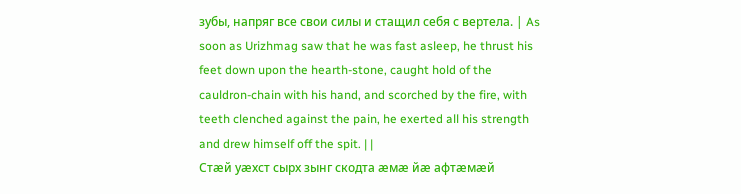зубы, напряг все свои силы и стащил себя с вертела. | As soon as Urizhmag saw that he was fast asleep, he thrust his feet down upon the hearth-stone, caught hold of the cauldron-chain with his hand, and scorched by the fire, with teeth clenched against the pain, he exerted all his strength and drew himself off the spit. | |
Стӕй уӕхст сырх зынг скодта ӕмӕ йӕ афтӕмӕй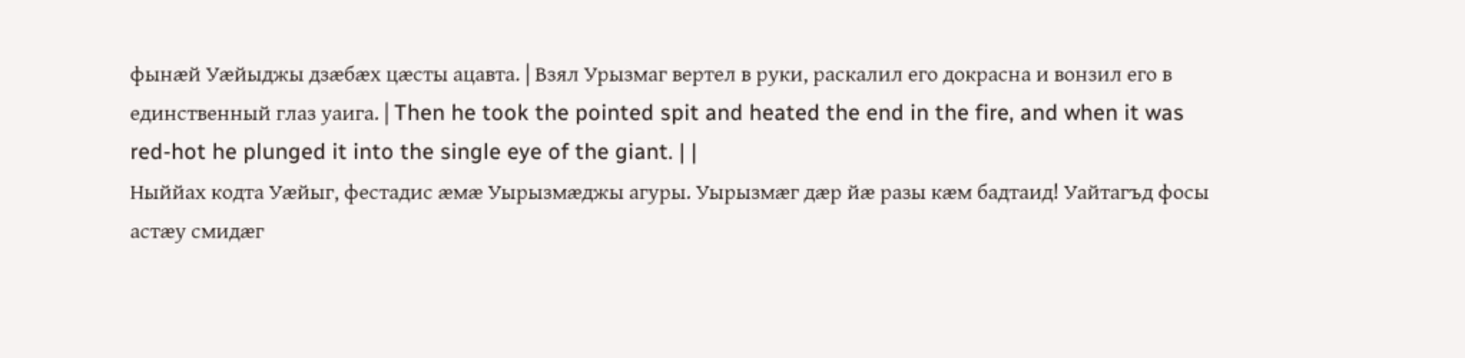фынӕй Уӕйыджы дзӕбӕх цӕсты ацавта. | Взял Урызмаг вертел в руки, раскалил его докрасна и вонзил его в единственный глаз уаига. | Then he took the pointed spit and heated the end in the fire, and when it was red-hot he plunged it into the single eye of the giant. | |
Ныййах кодта Уӕйыг, фестадис ӕмӕ Уырызмӕджы агуры. Уырызмӕг дӕр йӕ разы кӕм бадтаид! Уайтагъд фосы астӕу смидӕг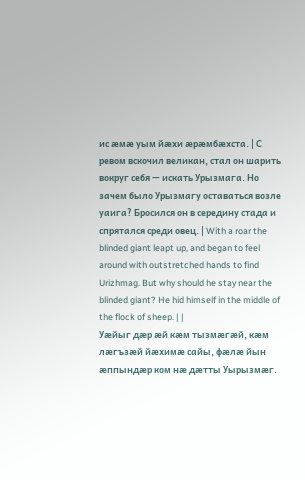ис ӕмӕ уым йӕхи ӕрӕмбӕхста. | С ревом вскочил великан, стал он шарить вокруг себя — искать Урызмага. Но зачем было Урызмагу оставаться возле уаига? Бросился он в середину стада и спрятался среди овец. | With a roar the blinded giant leapt up, and began to feel around with outstretched hands to find Urizhmag. But why should he stay near the blinded giant? He hid himself in the middle of the flock of sheep. | |
Уӕйыг дӕр ӕй кӕм тызмӕгӕй, кӕм лӕгъзӕй йӕхимӕ сайы, фӕлӕ йын ӕппындӕр ком нӕ дӕтты Уырызмӕг.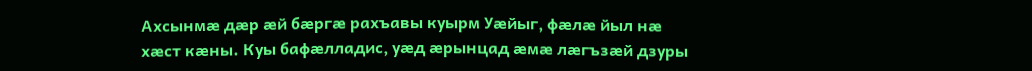Ахсынмӕ дӕр ӕй бӕргӕ рахъавы куырм Уӕйыг, фӕлӕ йыл нӕ хӕст кӕны. Куы бафӕлладис, уӕд ӕрынцад ӕмӕ лӕгъзӕй дзуры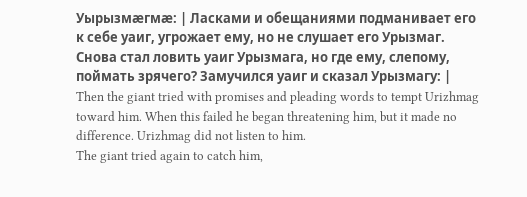Уырызмӕгмӕ: | Ласками и обещаниями подманивает его к себе уаиг, угрожает ему, но не слушает его Урызмаг. Снова стал ловить уаиг Урызмага, но где ему, слепому, поймать зрячего? Замучился уаиг и сказал Урызмагу: | Then the giant tried with promises and pleading words to tempt Urizhmag toward him. When this failed he began threatening him, but it made no difference. Urizhmag did not listen to him.
The giant tried again to catch him,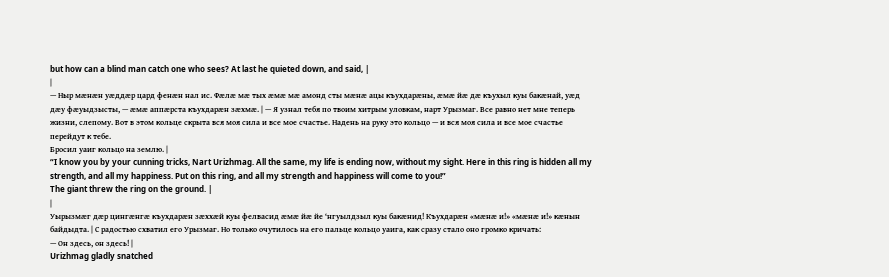but how can a blind man catch one who sees? At last he quieted down, and said, |
|
— Ныр мӕнӕн уӕддӕр цард фенӕн нал ис. Фӕлӕ мӕ тых ӕмӕ мӕ амонд сты мӕнӕ ацы къухдарӕны, ӕмӕ йӕ дӕ къухыл куы бакӕнай, уӕд дӕу фӕуыдзысты, — ӕмӕ аппӕрста къухдарӕн зӕхмӕ. | — Я узнал тебя по твоим хитрым уловкам, нарт Урызмаг. Все равно нет мне теперь жизни, слепому. Вот в этом кольце скрыта вся моя сила и все мое счастье. Надень на руку это кольцо — и вся моя сила и все мое счастье перейдут к тебе.
Бросил уаиг кольцо на землю. |
“I know you by your cunning tricks, Nart Urizhmag. All the same, my life is ending now, without my sight. Here in this ring is hidden all my strength, and all my happiness. Put on this ring, and all my strength and happiness will come to you!”
The giant threw the ring on the ground. |
|
Уырызмӕг дӕр цингӕнгӕ къухдарӕн зӕххӕй куы фелвасид ӕмӕ йӕ йе ‘нгуылдзыл куы бакӕнид! Къухдарӕн «мӕнӕ и!» «мӕнӕ и!» кӕнын байдыдта. | С радостью схватил его Урызмаг. Но только очутилось на его пальце кольцо уаига, как сразу стало оно громко кричать:
— Он здесь, он здесь! |
Urizhmag gladly snatched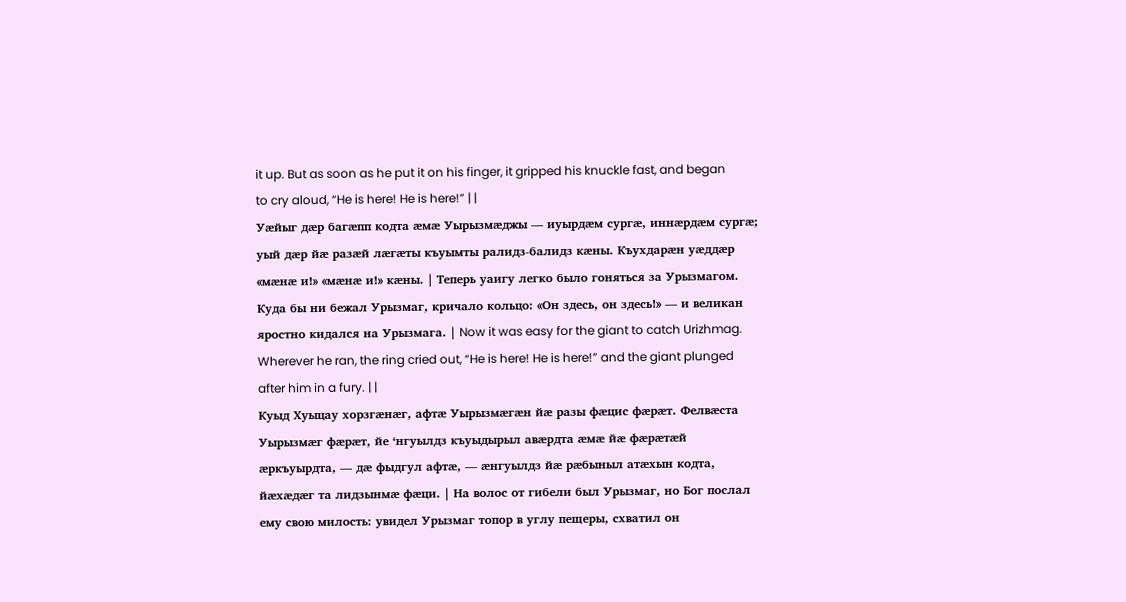it up. But as soon as he put it on his finger, it gripped his knuckle fast, and began to cry aloud, “He is here! He is here!” | |
Уӕйыг дӕр багӕпп кодта ӕмӕ Уырызмӕджы — иуырдӕм сургӕ, иннӕрдӕм сургӕ; уый дӕр йӕ разӕй лӕгӕты къуымты ралидз-балидз кӕны. Къухдарӕн уӕддӕр «мӕнӕ и!» «мӕнӕ и!» кӕны. | Теперь уаигу легко было гоняться за Урызмагом. Куда бы ни бежал Урызмаг, кричало кольцо: «Он здесь, он здесь!» — и великан яростно кидался на Урызмага. | Now it was easy for the giant to catch Urizhmag. Wherever he ran, the ring cried out, “He is here! He is here!” and the giant plunged after him in a fury. | |
Куыд Хуыцау хорзгӕнӕг, афтӕ Уырызмӕгӕн йӕ разы фӕцис фӕрӕт. Фелвӕста Уырызмӕг фӕрӕт, йе ‘нгуылдз къуыдырыл авӕрдта ӕмӕ йӕ фӕрӕтӕй ӕркъуырдта, — дӕ фыдгул афтӕ, — ӕнгуылдз йӕ рӕбыныл атӕхын кодта, йӕхӕдӕг та лидзынмӕ фӕци. | На волос от гибели был Урызмаг, но Бог послал ему свою милость: увидел Урызмаг топор в углу пещеры, схватил он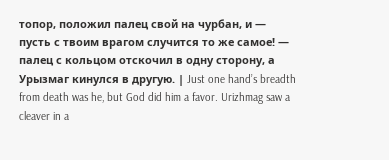топор, положил палец свой на чурбан, и — пусть с твоим врагом случится то же самое! — палец с кольцом отскочил в одну сторону, а Урызмаг кинулся в другую. | Just one hand’s breadth from death was he, but God did him a favor. Urizhmag saw a cleaver in a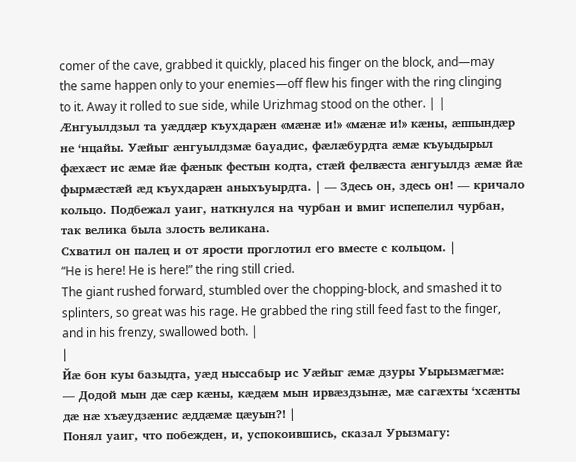comer of the cave, grabbed it quickly, placed his finger on the block, and—may the same happen only to your enemies—off flew his finger with the ring clinging to it. Away it rolled to sue side, while Urizhmag stood on the other. | |
Ӕнгуылдзыл та уӕддӕр къухдарӕн «мӕнӕ и!» «мӕнӕ и!» кӕны, ӕппындӕр не ‘нцайы. Уӕйыг ӕнгуылдзмӕ бауадис, фӕлӕбурдта ӕмӕ къуыдырыл фӕхӕст ис ӕмӕ йӕ фӕнык фестын кодта, стӕй фелвӕста ӕнгуылдз ӕмӕ йӕ фырмӕстӕй ӕд къухдарӕн аныхъуырдта. | — Здесь он, здесь он! — кричало кольцо. Подбежал уаиг, наткнулся на чурбан и вмиг испепелил чурбан, так велика была злость великана.
Схватил он палец и от ярости проглотил его вместе с кольцом. |
“He is here! He is here!” the ring still cried.
The giant rushed forward, stumbled over the chopping-block, and smashed it to splinters, so great was his rage. He grabbed the ring still feed fast to the finger, and in his frenzy, swallowed both. |
|
Йӕ бон куы базыдта, уӕд ныссабыр ис Уӕйыг ӕмӕ дзуры Уырызмӕгмӕ:
— Додой мын дӕ сӕр кӕны, кӕдӕм мын ирвӕздзынӕ, мӕ сагӕхты ‘хсӕнты дӕ нӕ хъӕудзӕнис ӕддӕмӕ цӕуын?! |
Понял уаиг, что побежден, и, успокоившись, сказал Урызмагу: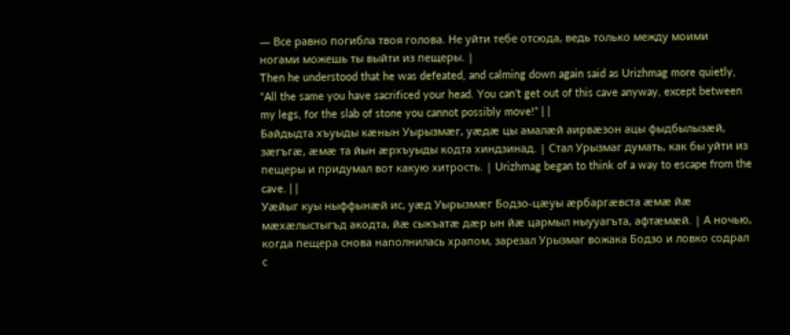— Все равно погибла твоя голова. Не уйти тебе отсюда, ведь только между моими ногами можешь ты выйти из пещеры. |
Then he understood that he was defeated, and calming down again said as Urizhmag more quietly, “All the same you have sacrificed your head. You can’t get out of this cave anyway, except between my legs, for the slab of stone you cannot possibly move!” | |
Байдыдта хъуыды кӕнын Уырызмӕг, уӕдӕ цы амалӕй аирвӕзон ацы фыдбылызӕй, зӕгъгӕ, ӕмӕ та йын ӕрхъуыды кодта хиндзинад. | Стал Урызмаг думать, как бы уйти из пещеры и придумал вот какую хитрость. | Urizhmag began to think of a way to escape from the cave. | |
Уӕйыг куы ныффынӕй ис, уӕд Уырызмӕг Бодзо-цӕуы ӕрбаргӕвста ӕмӕ йӕ мӕхӕлыстыгъд акодта, йӕ сыкъатӕ дӕр ын йӕ цармыл ныууагъта, афтӕмӕй. | А ночью, когда пещера снова наполнилась храпом, зарезал Урызмаг вожака Бодзо и ловко содрал с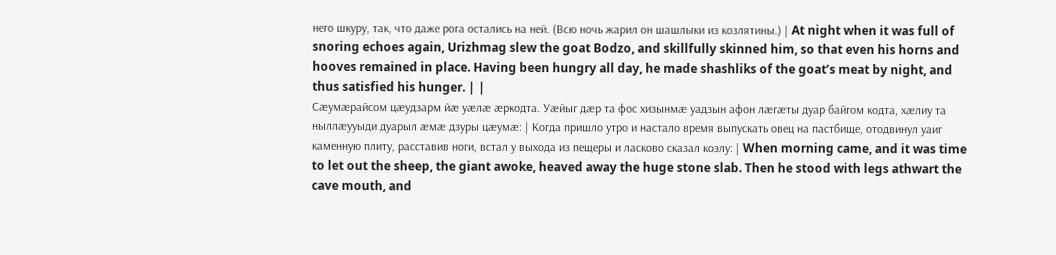него шкуру, так, что даже рога остались на ней. (Всю ночь жарил он шашлыки из козлятины.) | At night when it was full of snoring echoes again, Urizhmag slew the goat Bodzo, and skillfully skinned him, so that even his horns and hooves remained in place. Having been hungry all day, he made shashliks of the goat’s meat by night, and thus satisfied his hunger. | |
Сӕумӕрайсом цӕудзарм йӕ уӕлӕ ӕркодта. Уӕйыг дӕр та фос хизынмӕ уадзын афон лӕгӕты дуар байгом кодта, хӕлиу та ныллӕууыди дуарыл ӕмӕ дзуры цӕумӕ: | Когда пришло утро и настало время выпускать овец на пастбище, отодвинул уаиг каменную плиту, расставив ноги, встал у выхода из пещеры и ласково сказал козлу: | When morning came, and it was time to let out the sheep, the giant awoke, heaved away the huge stone slab. Then he stood with legs athwart the cave mouth, and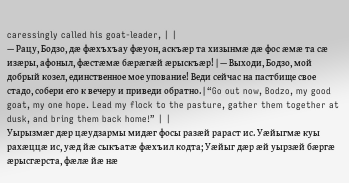caressingly called his goat-leader, | |
— Рацу, Бодзо, дӕ фӕхъхъау фӕуон, аскъӕр та хизынмӕ дӕ фос ӕмӕ та сӕ изӕры, афоныл, фӕстӕмӕ бӕрӕгӕй ӕрыскъӕр! | — Выходи, Бодзо, мой добрый козел, единственное мое упование! Веди сейчас на пастбище свое стадо, собери его к вечеру и приведи обратно. | “Go out now, Bodzo, my good goat, my one hope. Lead my flock to the pasture, gather them together at dusk, and bring them back home!” | |
Уырызмӕг дӕр цӕудзармы мидӕг фосы разӕй рараст ис. Уӕйыгмӕ куы рахӕццӕ ис, уӕд йӕ сыкъатӕ фӕхъил кодта; Уӕйыг дӕр ӕй уырзӕй бӕргӕ ӕрысгӕрста, фӕлӕ йӕ нӕ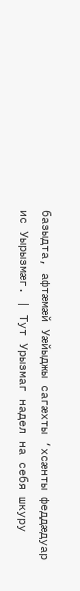базыдта, афтӕмӕй Уӕйыджы сагӕхты ‘хсӕнты феддӕдуар ис Уырызмӕг. | Тут Урызмаг надел на себя шкуру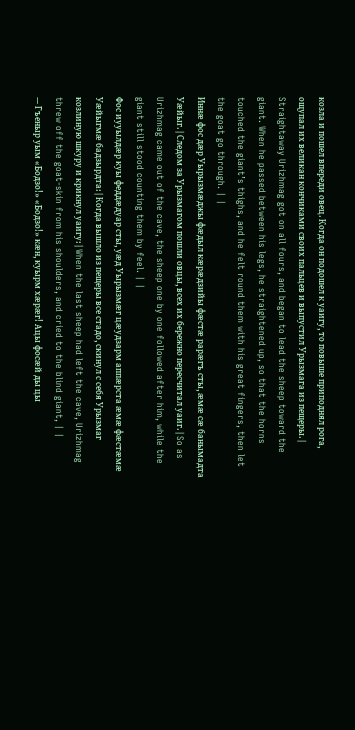козла и пошел впереди овец. Когда он подошел к уаигу, то повыше приподнял рога, ощупал их великан кончиками своих пальцев и выпустил Урызмага из пещеры. | Straightaway Urizhmag got on all fours, and began to lead the sheep toward the giant. When he passed between his legs, he straightened up, so that the horns touched the giant’s thighs, and he felt round them with his great fingers, then let the goat go through. | |
Иннӕ фос дӕр Уырызмӕджы фӕдыл кӕрӕдзийы фӕстӕ рарӕгъ сты, ӕмӕ сӕ банымадта Уӕйыг. | Следом за Урызмагом пошли овцы, всех их бережно пересчитал уаиг. | So as Urizhmag came out of the cave, the sheep one by one followed after him, while the giant still stood counting them by feel. | |
Фос иууылдӕр куы феддӕдуар сты, уӕд Уырызмӕг цӕудзарм аппӕрста ӕмӕ фӕстӕмӕ Уӕйыгмӕ бадзырдта: | Когда вышло из пещеры все стадо, скинул с себя Урызмаг козлиную шкуру и крикнул уаигу: | When the last sheep had left the cave, Urizhmag threw off the goat-skin from his shoulders, and cried to the blind giant, | |
— Гъеныр уым «Бодзо!» «Бодзо!» кӕн, куырм хӕрӕг! Ацы фосӕй ды цы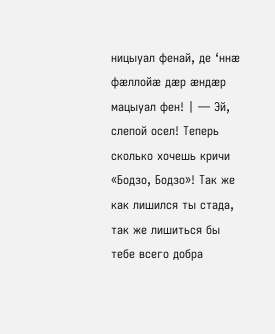ницыуал фенай, де ‘ннӕ фӕллойӕ дӕр ӕндӕр мацыуал фен! | — Эй, слепой осел! Теперь сколько хочешь кричи «Бодзо, Бодзо»! Так же как лишился ты стада, так же лишиться бы тебе всего добра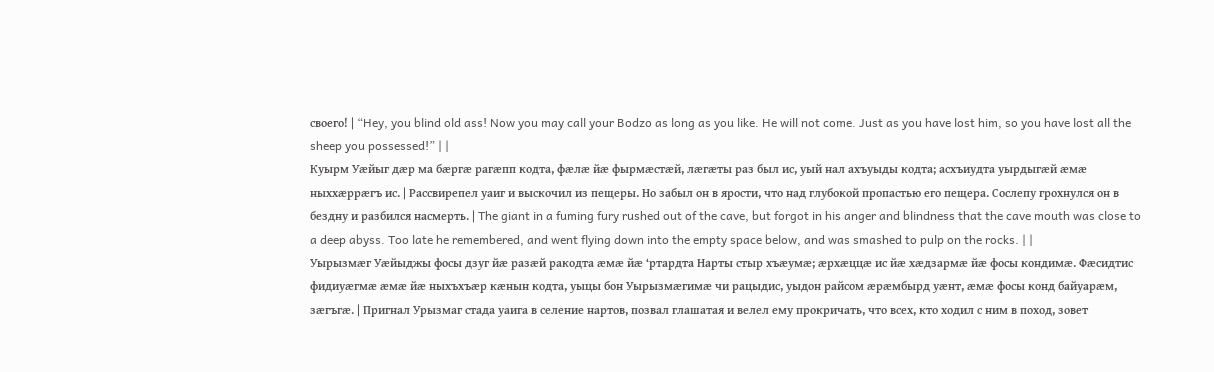своего! | “Hey, you blind old ass! Now you may call your Bodzo as long as you like. He will not come. Just as you have lost him, so you have lost all the sheep you possessed!” | |
Куырм Уӕйыг дӕр ма бӕргӕ рагӕпп кодта, фӕлӕ йӕ фырмӕстӕй, лӕгӕты раз был ис, уый нал ахъуыды кодта; асхъиудта уырдыгӕй ӕмӕ ныххӕррӕгъ ис. | Рассвирепел уаиг и выскочил из пещеры. Но забыл он в ярости, что над глубокой пропастью его пещера. Сослепу грохнулся он в бездну и разбился насмерть. | The giant in a fuming fury rushed out of the cave, but forgot in his anger and blindness that the cave mouth was close to a deep abyss. Too late he remembered, and went flying down into the empty space below, and was smashed to pulp on the rocks. | |
Уырызмӕг Уӕйыджы фосы дзуг йӕ разӕй ракодта ӕмӕ йӕ ‘ртардта Нарты стыр хъӕумӕ; ӕрхӕццӕ ис йӕ хӕдзармӕ йӕ фосы кондимӕ. Фӕсидтис фидиуӕгмӕ ӕмӕ йӕ ныхъхъӕр кӕнын кодта, уыцы бон Уырызмӕгимӕ чи рацыдис, уыдон райсом ӕрӕмбырд уӕнт, ӕмӕ фосы конд байуарӕм, зӕгъгӕ. | Пригнал Урызмаг стада уаига в селение нартов, позвал глашатая и велел ему прокричать, что всех, кто ходил с ним в поход, зовет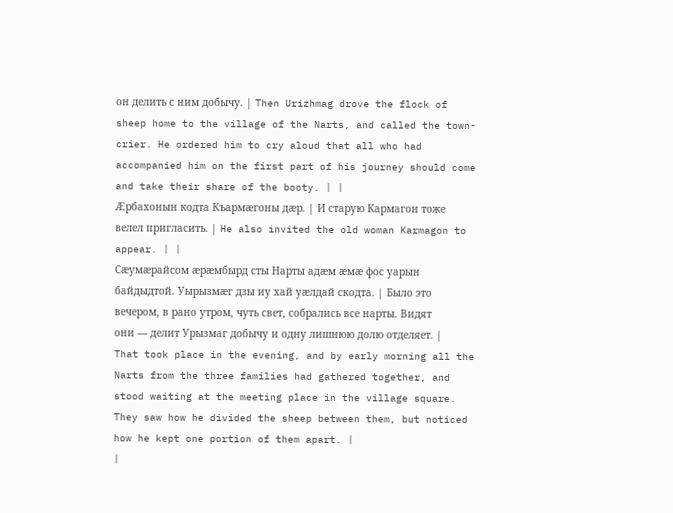он делить с ним добычу. | Then Urizhmag drove the flock of sheep home to the village of the Narts, and called the town-crier. He ordered him to cry aloud that all who had accompanied him on the first part of his journey should come and take their share of the booty. | |
Ӕрбахонын кодта Къармӕгоны дӕр. | И старую Кармагон тоже велел пригласить. | He also invited the old woman Karmagon to appear. | |
Сӕумӕрайсом ӕрӕмбырд сты Нарты адӕм ӕмӕ фос уарын байдыдтой. Уырызмӕг дзы иу хай уӕлдай скодта. | Было это вечером, в рано утром, чуть свет, собрались все нарты. Видят они — делит Урызмаг добычу и одну лишнюю долю отделяет. | That took place in the evening, and by early morning all the Narts from the three families had gathered together, and stood waiting at the meeting place in the village square.
They saw how he divided the sheep between them, but noticed how he kept one portion of them apart. |
|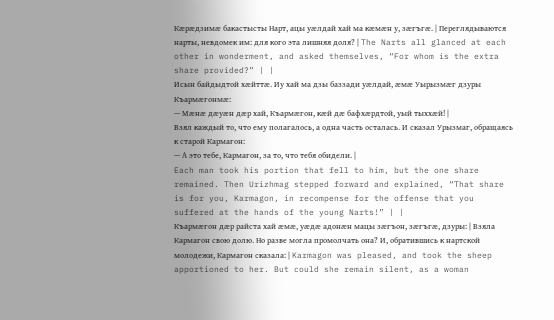Кӕрӕдзимӕ бакастысты Нарт, ацы уӕлдай хай ма кӕмӕн у, зӕгъгӕ. | Переглядываются нарты, невдомек им: для кого эта лишняя доля? | The Narts all glanced at each other in wonderment, and asked themselves, “For whom is the extra share provided?” | |
Исын байдыдтой хӕйттӕ. Иу хай ма дзы баззади уӕлдай, ӕмӕ Уырызмӕг дзуры Къармӕгонмӕ:
— Мӕнӕ дӕуӕн дӕр хай, Къармӕгон, кӕй дӕ бафхӕрдтой, уый тыххӕй! |
Взял каждый то, что ему полагалось, а одна часть осталась. И сказал Урызмаг, обращаясь к старой Кармагон:
— А это тебе, Кармагон, за то, что тебя обидели. |
Each man took his portion that fell to him, but the one share remained. Then Urizhmag stepped forward and explained, “That share is for you, Karmagon, in recompense for the offense that you suffered at the hands of the young Narts!” | |
Къармӕгон дӕр райста хай ӕмӕ, уӕдӕ адонӕн мацы зӕгъон, зӕгъгӕ, дзуры: | Взяла Кармагон свою долю. Но разве могла промолчать она? И, обратившись к нартской молодежи, Кармагон сказала: | Karmagon was pleased, and took the sheep apportioned to her. But could she remain silent, as a woman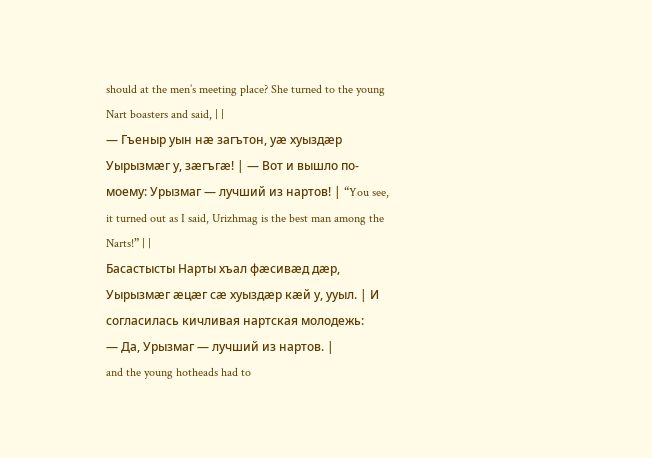should at the men’s meeting place? She turned to the young Nart boasters and said, | |
— Гъеныр уын нӕ загътон, уӕ хуыздӕр Уырызмӕг у, зӕгъгӕ! | — Вот и вышло по-моему: Урызмаг — лучший из нартов! | “You see, it turned out as I said, Urizhmag is the best man among the Narts!” | |
Басастысты Нарты хъал фӕсивӕд дӕр, Уырызмӕг ӕцӕг сӕ хуыздӕр кӕй у, ууыл. | И согласилась кичливая нартская молодежь:
— Да, Урызмаг — лучший из нартов. |
and the young hotheads had to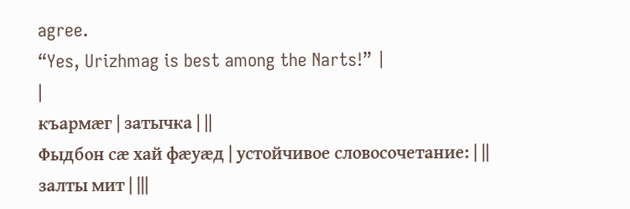agree.
“Yes, Urizhmag is best among the Narts!” |
|
къармæг | затычка | ||
Фыдбон сӕ хай фӕуӕд | устойчивое словосочетание: | ||
залты мит | |||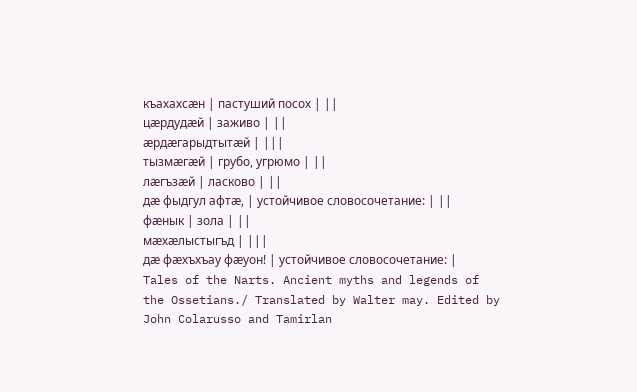къахахсӕн | пастуший посох | ||
цӕрдудӕй | заживо | ||
ӕрдӕгарыдтытӕй | |||
тызмӕгӕй | грубо, угрюмо | ||
лӕгъзӕй | ласково | ||
дӕ фыдгул афтӕ, | устойчивое словосочетание: | ||
фӕнык | зола | ||
мӕхӕлыстыгъд | |||
дӕ фӕхъхъау фӕуон! | устойчивое словосочетание: |
Tales of the Narts. Ancient myths and legends of the Ossetians./ Translated by Walter may. Edited by John Colarusso and Tamirlan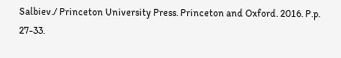Salbiev./ Princeton University Press. Princeton and Oxford. 2016. P.p. 27-33.